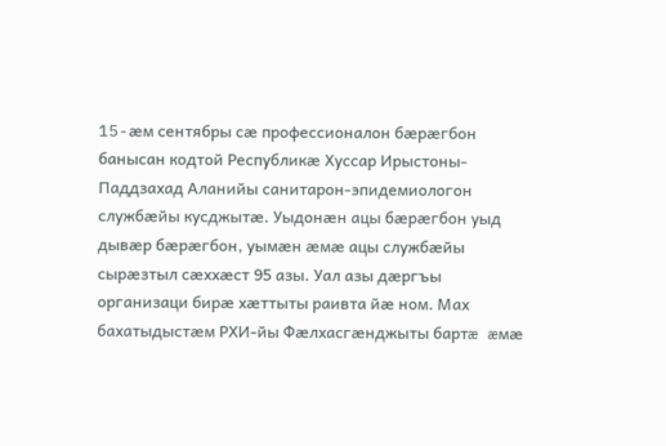15-æм сентябры сæ профессионалон бæрæгбон банысан кодтой Республикæ Хуссар Ирыстоны-Паддзахад Аланийы санитарон-эпидемиологон службæйы кусджытæ. Уыдонæн ацы бæрæгбон уыд дывæр бæрæгбон, уымæн æмæ ацы службæйы сырæзтыл сæххæст 95 азы. Уал азы дæргъы организаци бирæ хæттыты раивта йæ ном. Мах бахатыдыстæм РХИ-йы Фæлхасгæнджыты бартæ æмæ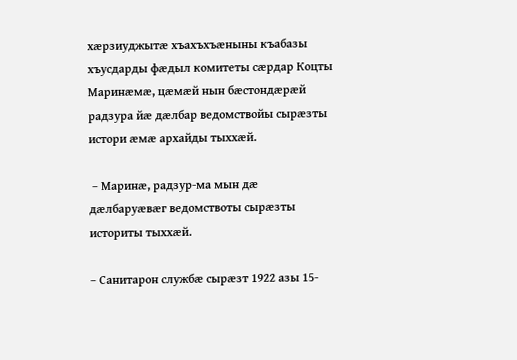хæрзиуджытæ хъахъхъæныны къабазы хъусдарды фæдыл комитеты сæрдар Коцты Маринæмæ, цæмæй нын бæстондæрæй радзура йæ дæлбар ведомствойы сырæзты истори æмæ архайды тыххæй.

 – Маринæ, радзур-ма мын дæ дæлбаруæвæг ведомствоты сырæзты историты тыххæй.

– Санитарон службæ сырæзт 1922 азы 15-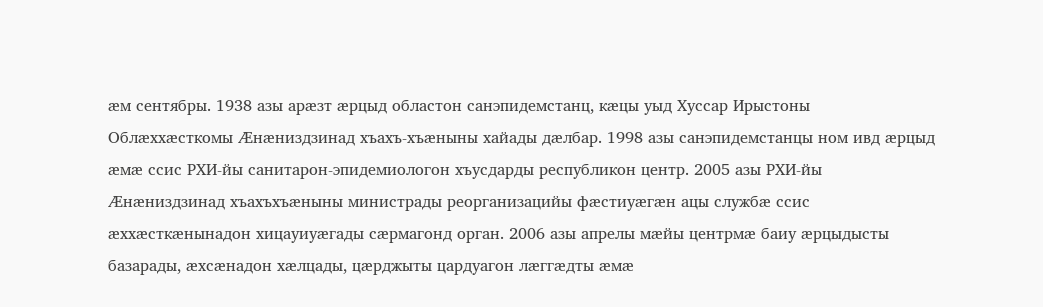æм сентябры. 1938 азы арæзт æрцыд областон санэпидемстанц, кæцы уыд Хуссар Ирыстоны Облæххæсткомы Æнæниздзинад хъахъ-хъæныны хайады дæлбар. 1998 азы санэпидемстанцы ном ивд æрцыд æмæ ссис РХИ-йы санитарон-эпидемиологон хъусдарды республикон центр. 2005 азы РХИ-йы Æнæниздзинад хъахъхъæныны министрады реорганизацийы фæстиуæгæн ацы службæ ссис æххæсткæнынадон хицауиуæгады сæрмагонд орган. 2006 азы апрелы мæйы центрмæ баиу æрцыдысты базарады, æхсæнадон хæлцады, цæрджыты цардуагон лæггæдты æмæ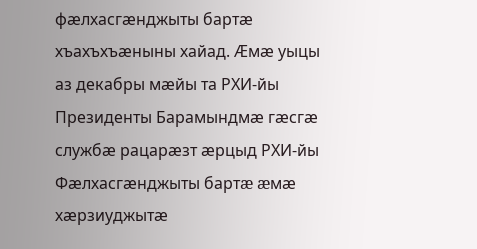фæлхасгæнджыты бартæ хъахъхъæныны хайад. Æмæ уыцы аз декабры мæйы та РХИ-йы Президенты Барамындмæ гæсгæ службæ рацарæзт æрцыд РХИ-йы Фæлхасгæнджыты бартæ æмæ хæрзиуджытæ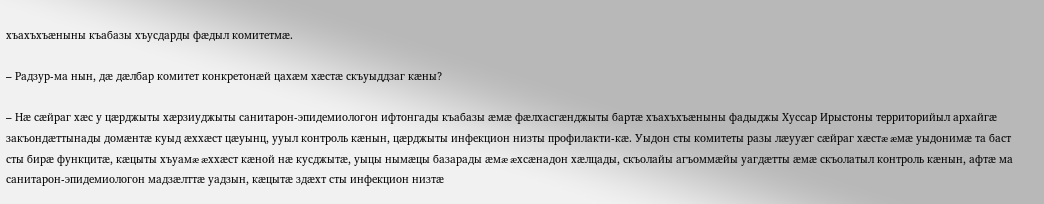хъахъхъæныны къабазы хъусдарды фæдыл комитетмæ.

– Радзур-ма нын, дæ дæлбар комитет конкретонæй цахæм хæстæ скъуыддзаг кæны?

– Нæ сæйраг хæс у цæрджыты хæрзиуджыты санитарон-эпидемиологон ифтонгады къабазы æмæ фæлхасгæнджыты бартæ хъахъхъæныны фадыджы Хуссар Ирыстоны территорийыл архайгæ закъондæттынады домæнтæ куыд æххæст цæуынц, ууыл контроль кæнын, цæрджыты инфекцион низты профилакти-кæ. Уыдон сты комитеты разы лæууæг сæйраг хæстæ æмæ уыдонимæ та баст сты бирæ функцитæ, кæцыты хъуамæ æххæст кæной нæ кусджытæ, уыцы нымæцы базарады æмæ æхсæнадон хæлцады, скъолайы агъоммæйы уагдæтты æмæ скъолатыл контроль кæнын, афтæ ма санитарон-эпидемиологон мадзæлттæ уадзын, кæцытæ здæхт сты инфекцион низтæ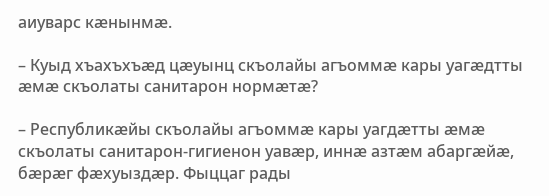аиуварс кæнынмæ.

– Куыд хъахъхъæд цæуынц скъолайы агъоммæ кары уагæдтты æмæ скъолаты санитарон нормæтæ?

– Республикæйы скъолайы агъоммæ кары уагдæтты æмæ скъолаты санитарон-гигиенон уавæр, иннæ азтæм абаргæйæ, бæрæг фæхуыздæр. Фыццаг рады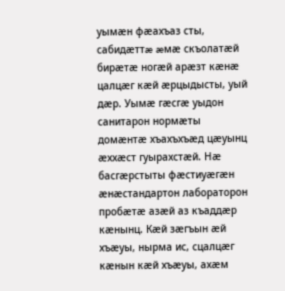уымæн фæахъаз сты,  сабидæттæ æмæ скъолатæй бирæтæ ногæй арæзт кæнæ цалцæг кæй æрцыдысты, уый дæр. Уымæ гæсгæ уыдон санитарон нормæты домæнтæ хъахъхъæд цæуынц æххæст гуырахстæй. Нæ басгæрстыты фæстиуæгæн  æнæстандартон лабораторон пробæтæ азæй аз къаддæр кæнынц. Кæй зæгъын æй хъæуы, нырма ис, сцалцæг кæнын кæй хъæуы, ахæм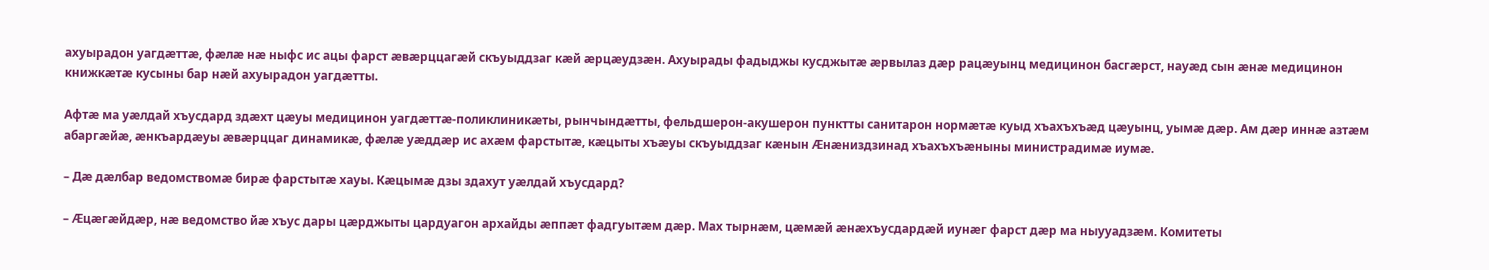ахуырадон уагдæттæ, фæлæ нæ ныфс ис ацы фарст æвæрццагæй скъуыддзаг кæй æрцæудзæн. Ахуырады фадыджы кусджытæ æрвылаз дæр рацæуынц медицинон басгæрст, науæд сын æнæ медицинон книжкæтæ кусыны бар нæй ахуырадон уагдæтты.

Афтæ ма уæлдай хъусдард здæхт цæуы медицинон уагдæттæ-поликлиникæты, рынчындæтты, фельдшерон-акушерон пунктты санитарон нормæтæ куыд хъахъхъæд цæуынц, уымæ дæр. Ам дæр иннæ азтæм абаргæйæ, æнкъардæуы æвæрццаг динамикæ, фæлæ уæддæр ис ахæм фарстытæ, кæцыты хъæуы скъуыддзаг кæнын Æнæниздзинад хъахъхъæныны министрадимæ иумæ.

– Дæ дæлбар ведомствомæ бирæ фарстытæ хауы. Кæцымæ дзы здахут уæлдай хъусдард?

– Æцæгæйдæр, нæ ведомство йæ хъус дары цæрджыты цардуагон архайды æппæт фадгуытæм дæр. Мах тырнæм, цæмæй æнæхъусдардæй иунæг фарст дæр ма ныууадзæм. Комитеты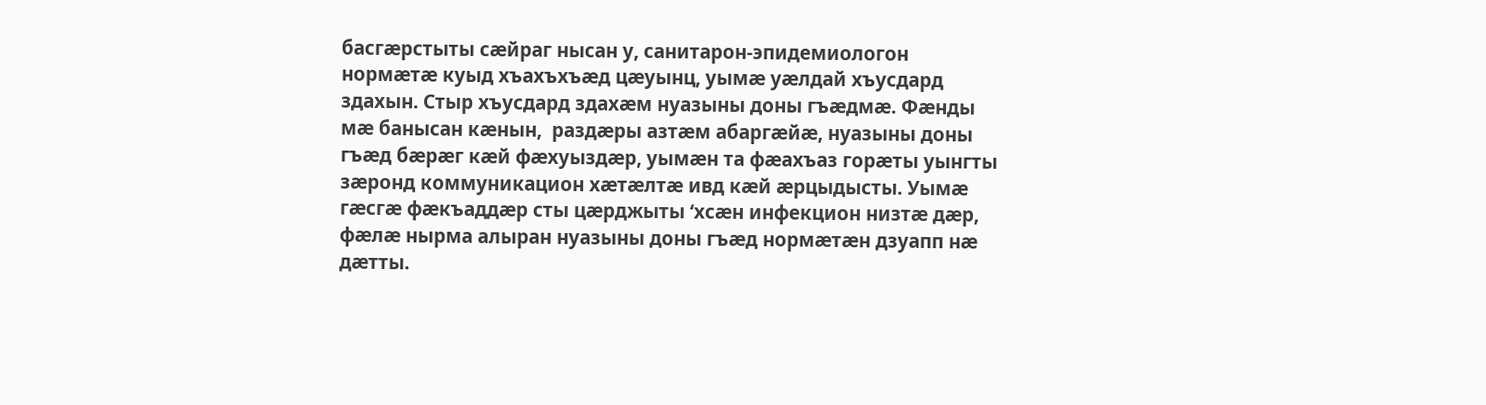басгæрстыты сæйраг нысан у, санитарон-эпидемиологон нормæтæ куыд хъахъхъæд цæуынц, уымæ уæлдай хъусдард здахын. Стыр хъусдард здахæм нуазыны доны гъæдмæ. Фæнды мæ банысан кæнын,  раздæры азтæм абаргæйæ, нуазыны доны гъæд бæрæг кæй фæхуыздæр, уымæн та фæахъаз горæты уынгты зæронд коммуникацион хæтæлтæ ивд кæй æрцыдысты. Уымæ гæсгæ фæкъаддæр сты цæрджыты ‘хсæн инфекцион низтæ дæр, фæлæ нырма алыран нуазыны доны гъæд нормæтæн дзуапп нæ дæтты.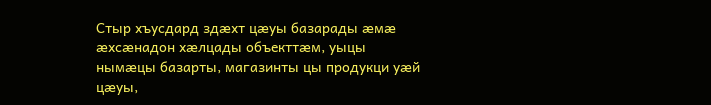Стыр хъусдард здæхт цæуы базарады æмæ æхсæнадон хæлцады объекттæм, уыцы нымæцы базарты, магазинты цы продукци уæй цæуы,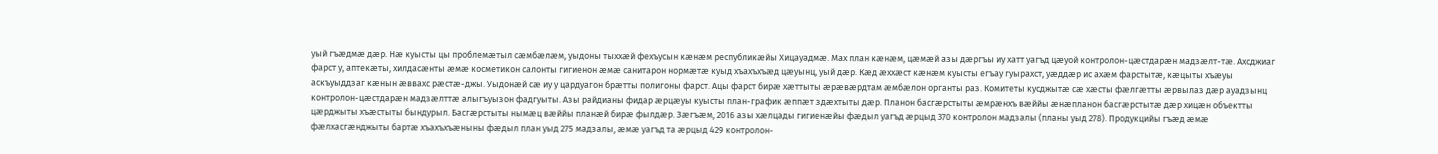уый гъæдмæ дæр. Нæ куысты цы проблемæтыл сæмбæлæм, уыдоны тыххæй фехъусын кæнæм республикæйы Хицауадмæ. Мах план кæнæм, цæмæй азы дæргъы иу хатт уагъд цæуой контролон-цæстдарæн мадзæлт-тæ. Ахсджиаг фарст у, аптекæты, хилдасæнты æмæ косметикон салонты гигиенон æмæ санитарон нормæтæ куыд хъахъхъæд цæуынц, уый дæр. Кæд æххæст кæнæм куысты егъау гуырахст, уæддæр ис ахæм фарстытæ, кæцыты хъæуы аскъуыддзаг кæнын æввахс рæстæ-джы. Уыдонæй сæ иу у цардуагон брæтты полигоны фарст. Ацы фарст бирæ хæттыты æрæвæрдтам æмбæлон органты раз. Комитеты кусджытæ сæ хæсты фæлгæтты æрвылаз дæр ауадзынц контролон-цæстдарæн мадзæлттæ алыгъуызон фадгуыты. Азы райдианы фидар æрцæуы куысты план-график æппæт здæхтыты дæр. Планон басгæрстыты æмрæнхъ вæййы æнæпланон басгæрстытæ дæр хицæн объектты цæрджыты хъæстыты бындурыл. Басгæрстыты нымæц вæййы планæй бирæ фылдæр. Зæгъæм, 2016 азы хæлцады гигиенæйы фæдыл уагъд æрцыд 370 контролон мадзалы (планы уыд 278). Продукцийы гъæд æмæ фæлхасгæнджыты бартæ хъахъхъæныны фæдыл план уыд 275 мадзалы, æмæ уагъд та æрцыд 429 контролон-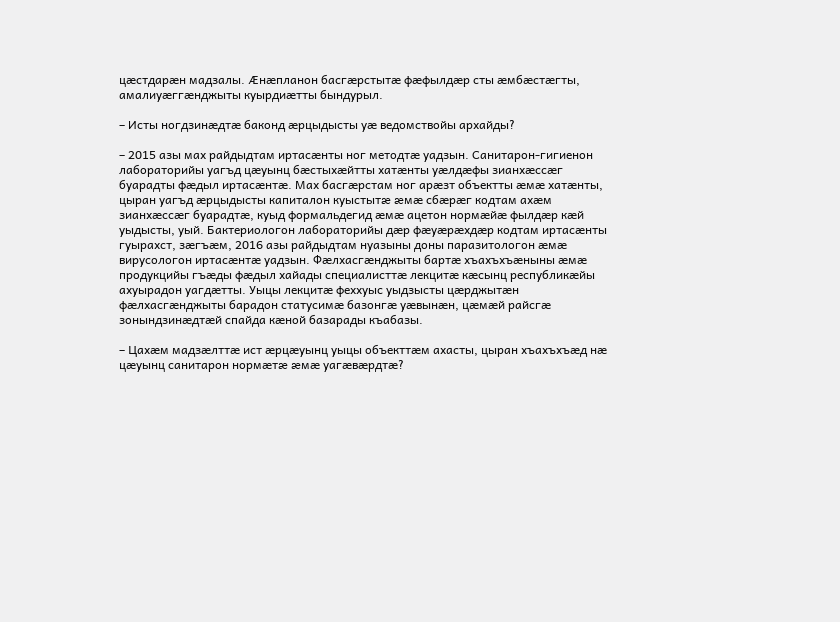цæстдарæн мадзалы. Æнæпланон басгæрстытæ фæфылдæр сты æмбæстæгты, амалиуæггæнджыты куырдиæтты бындурыл.

– Исты ногдзинæдтæ баконд æрцыдысты уæ ведомствойы архайды?

– 2015 азы мах райдыдтам иртасæнты ног методтæ уадзын. Санитарон-гигиенон лабораторийы уагъд цæуынц бæстыхæйтты хатæнты уæлдæфы зианхæссæг буарадты фæдыл иртасæнтæ. Мах басгæрстам ног арæзт объектты æмæ хатæнты, цыран уагъд æрцыдысты капиталон куыстытæ æмæ сбæрæг кодтам ахæм зианхæссæг буарадтæ, куыд формальдегид æмæ ацетон нормæйæ фылдæр кæй уыдысты, уый. Бактериологон лабораторийы дæр фæуæрæхдæр кодтам иртасæнты гуырахст, зæгъæм, 2016 азы райдыдтам нуазыны доны паразитологон æмæ вирусологон иртасæнтæ уадзын. Фæлхасгæнджыты бартæ хъахъхъæныны æмæ продукцийы гъæды фæдыл хайады специалисттæ лекцитæ кæсынц республикæйы ахуырадон уагдæтты. Уыцы лекцитæ феххуыс уыдзысты цæрджытæн фæлхасгæнджыты барадон статусимæ базонгæ уæвынæн, цæмæй райсгæ зонындзинæдтæй спайда кæной базарады къабазы.

– Цахæм мадзæлттæ ист æрцæуынц уыцы объекттæм ахасты, цыран хъахъхъæд нæ цæуынц санитарон нормæтæ æмæ уагæвæрдтæ?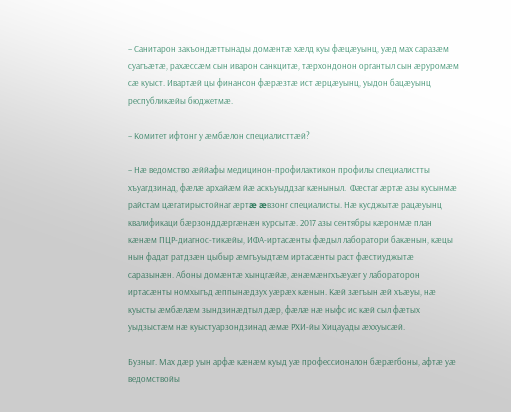– Санитарон закъондæттынады домæнтæ хæлд куы фæцæуынц, уæд мах саразæм суагъæтæ, рахæссæм сын иварон санкцитæ, тæрхондонон органтыл сын æруромæм сæ куыст. Ивартæй цы финансон фæрæзтæ ист æрцæуынц, уыдон бацæуынц республикæйы бюджетмæ.

– Комитет ифтонг у æмбæлон специалисттæй?

– Нæ ведомство æййафы медицинон-профилактикон профилы специалистты хъуагдзинад, фæлæ архайæм йæ аскъуыддзаг кæныныл.  Фæстаг æртæ азы кусынмæ  райстам цæгатирыстойнаг æртæ æвзонг специалисты. Нæ кусджытæ рацæуынц квалификаци бæрзонддæргæнæн курсытæ. 2017 азы сентябры кæронмæ план кæнæм ПЦР-диагнос-тикæйы, ИФА-иртасæнты фæдыл лаборатори бакæнын, кæцы нын фадат ратдзæн цыбыр æмгъуыдтæм иртасæнты раст фæстиуджытæ саразынæн. Абоны домæнтæ хынцгæйæ, æнæмæнгхъæуæг у лабораторон иртасæнты номхыгъд æппынæдзух уæрæх кæнын. Кæй зæгъын æй хъæуы, нæ куысты æмбæлæм зындзинæдтыл дæр, фæлæ нæ ныфс ис кæй сыл фæтых уыдзыстæм нæ куыстуарзондзинад æмæ РХИ-йы Хицауады æххуысæй.

Бузныг. Мах дæр уын арфæ кæнæм куыд уæ профессионалон бæрæгбоны, афтæ уæ ведомствойы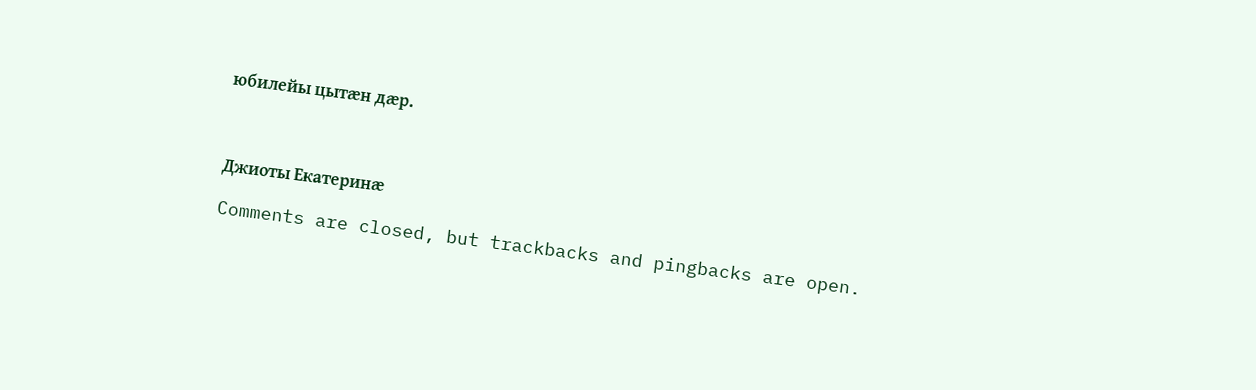юбилейы цытæн дæр.



Джиоты Екатеринæ

Comments are closed, but trackbacks and pingbacks are open.